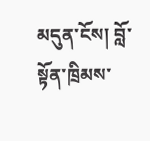མདུན་ངོས། བློ་སྟོན་ཁྲིམས་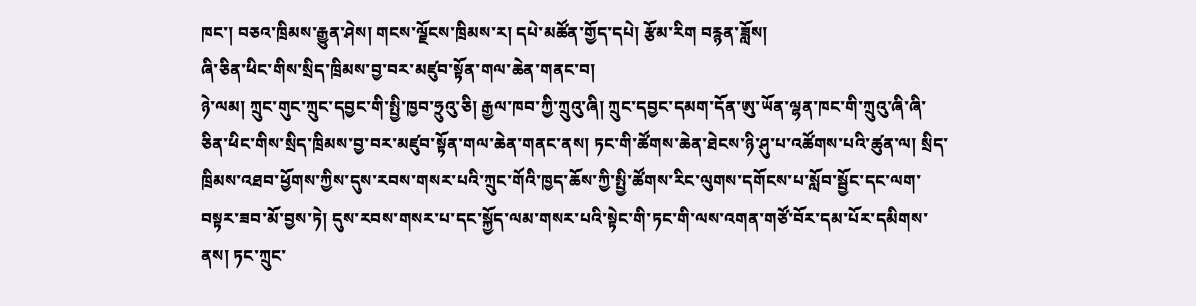ཁང་། བཅའ་ཁྲིམས་རྒྱུན་ཤེས། གངས་ལྗོངས་ཁྲིམས་ར། དཔེ་མཚོན་གྱོད་དཔེ། རྩོམ་རིག བརྙན་ཟློས།
ཞི་ཅིན་ཕིང་གིས་སྲིད་ཁྲིམས་བྱ་བར་མཛུབ་སྟོན་གལ་ཆེན་གནང་བ།
ཉེ་ལམ། ཀྲུང་གུང་ཀྲུང་དབྱང་གི་སྤྱི་ཁྱབ་ཧྲུའུ་ཅི། རྒྱལ་ཁབ་ཀྱི་ཀྲུའུ་ཞི། ཀྲུང་དབྱང་དམག་དོན་ཨུ་ཡོན་ལྷན་ཁང་གི་ཀྲུའུ་ཞི་ཞི་ཅིན་ཕིང་གིས་སྲིད་ཁྲིམས་བྱ་བར་མཛུབ་སྟོན་གལ་ཆེན་གནང་ནས། ཏང་གི་ཚོགས་ཆེན་ཐེངས་ཉི་ཤུ་པ་འཚོགས་པའི་ཚུན་ལ། སྲིད་ཁྲིམས་འཐབ་ཕྱོགས་ཀྱིས་དུས་རབས་གསར་པའི་ཀྲུང་གོའི་ཁྱད་ཆོས་ཀྱི་སྤྱི་ཚོགས་རིང་ལུགས་དགོངས་པ་སློབ་སྦྱོང་དང་ལག་བསྟར་ཟབ་མོ་བྱས་ཏེ། དུས་རབས་གསར་པ་དང་སྐྱོད་ལམ་གསར་པའི་སྟེང་གི་ཏང་གི་ལས་འགན་གཙོ་བོར་དམ་པོར་དམིགས་ནས། ཏང་ཀྲུང་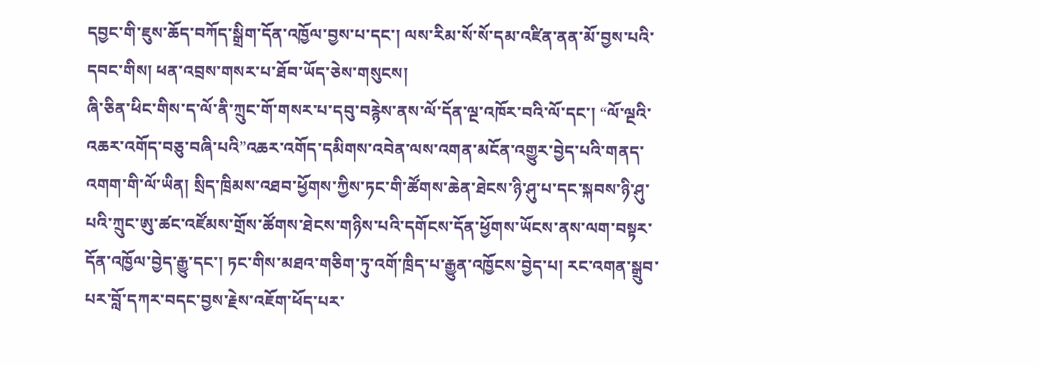དབྱང་གི་ཇུས་ཆོད་བཀོད་སྒྲིག་དོན་འཁྱོལ་བྱས་པ་དང་། ལས་རིམ་སོ་སོ་དམ་འཛིན་ནན་མོ་བྱས་པའི་དབང་གིས། ཕན་འབྲས་གསར་པ་ཐོབ་ཡོད་ཅེས་གསུངས།
ཞི་ཅིན་ཕིང་གིས་ད་ལོ་ནི་ཀྲུང་གོ་གསར་པ་དབུ་བརྙེས་ནས་ལོ་དོན་ལྔ་འཁོར་བའི་ལོ་དང་། “ལོ་ལྔའི་འཆར་འགོད་བཅུ་བཞི་པའི”འཆར་འགོད་དམིགས་འབེན་ལས་འགན་མངོན་འགྱུར་བྱེད་པའི་གནད་འགག་གི་ལོ་ཡིན། སྲིད་ཁྲིམས་འཐབ་ཕྱོགས་ཀྱིས་ཏང་གི་ཚོགས་ཆེན་ཐེངས་ཉི་ཤུ་པ་དང་སྐབས་ཉི་ཤུ་པའི་ཀྲུང་ཨུ་ཚང་འཛོམས་གྲོས་ཚོགས་ཐེངས་གཉིས་པའི་དགོངས་དོན་ཕྱོགས་ཡོངས་ནས་ལག་བསྟར་དོན་འཁྱོལ་བྱེད་རྒྱུ་དང་། ཏང་གིས་མཐའ་གཅིག་ཏུ་འགོ་ཁྲིད་པ་རྒྱུན་འཁྱོངས་བྱེད་པ། རང་འགན་སྒྲུབ་པར་བློ་དཀར་བདང་བྱས་རྗེས་འཇོག་ཕོད་པར་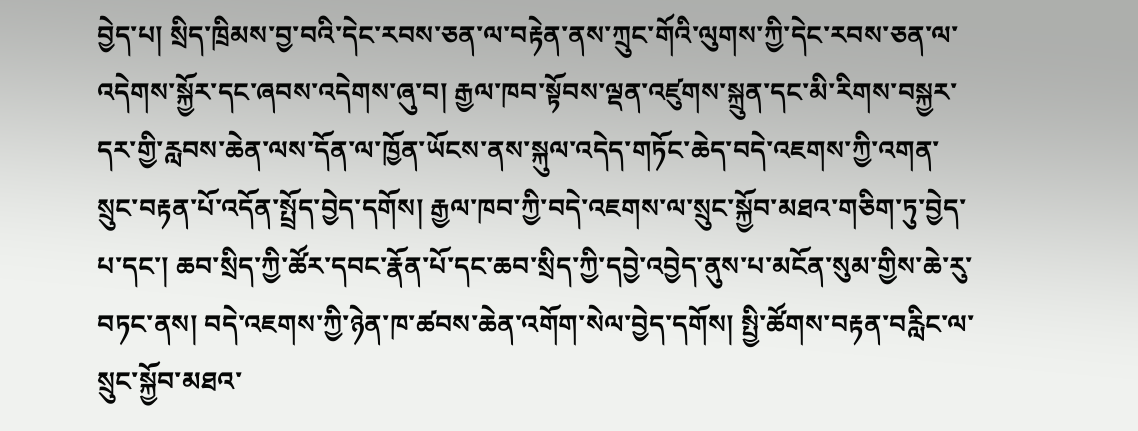བྱེད་པ། སྲིད་ཁྲིམས་བྱ་བའི་དེང་རབས་ཅན་ལ་བརྟེན་ནས་ཀྲུང་གོའི་ལུགས་ཀྱི་དེང་རབས་ཅན་ལ་འདེགས་སྐྱོར་དང་ཞབས་འདེགས་ཞུ་བ། རྒྱལ་ཁབ་སྟོབས་ལྡན་འཛུགས་སྐྲུན་དང་མི་རིགས་བསྐྱར་དར་གྱི་རླབས་ཆེན་ལས་དོན་ལ་ཁྱོན་ཡོངས་ནས་སྐུལ་འདེད་གཏོང་ཆེད་བདེ་འཇགས་ཀྱི་འགན་སྲུང་བརྟན་པོ་འདོན་སྤྲོད་བྱེད་དགོས། རྒྱལ་ཁབ་ཀྱི་བདེ་འཇགས་ལ་སྲུང་སྐྱོབ་མཐའ་གཅིག་ཏུ་བྱེད་པ་དང་། ཆབ་སྲིད་ཀྱི་ཚོར་དབང་རྣོན་པོ་དང་ཆབ་སྲིད་ཀྱི་དབྱེ་འབྱེད་ནུས་པ་མངོན་སུམ་གྱིས་ཆེ་རུ་བཏང་ནས། བདེ་འཇགས་ཀྱི་ཉེན་ཁ་ཚབས་ཆེན་འགོག་སེལ་བྱེད་དགོས། སྤྱི་ཚོགས་བརྟན་བརླིང་ལ་སྲུང་སྐྱོབ་མཐའ་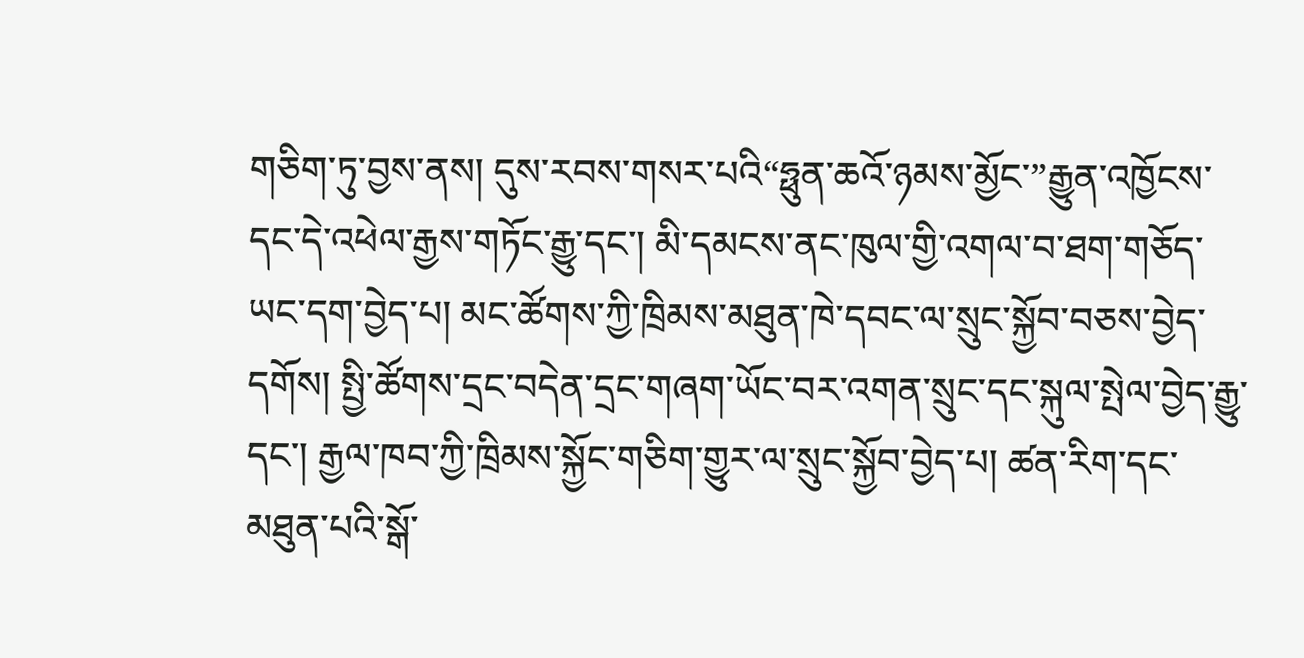གཅིག་ཏུ་བྱས་ནས། དུས་རབས་གསར་པའི“ཧྥུན་ཆའོ་ཉམས་མྱོང་”རྒྱུན་འཁྱོངས་དང་དེ་འཕེལ་རྒྱས་གཏོང་རྒྱུ་དང་། མི་དམངས་ནང་ཁུལ་གྱི་འགལ་བ་ཐག་གཅོད་ཡང་དག་བྱེད་པ། མང་ཚོགས་ཀྱི་ཁྲིམས་མཐུན་ཁེ་དབང་ལ་སྲུང་སྐྱོབ་བཅས་བྱེད་དགོས། སྤྱི་ཚོགས་དྲང་བདེན་དྲང་གཞག་ཡོང་བར་འགན་སྲུང་དང་སྐུལ་སྤེལ་བྱེད་རྒྱུ་དང་། རྒྱལ་ཁབ་ཀྱི་ཁྲིམས་སྐྱོང་གཅིག་གྱུར་ལ་སྲུང་སྐྱོབ་བྱེད་པ། ཚན་རིག་དང་མཐུན་པའི་སྒོ་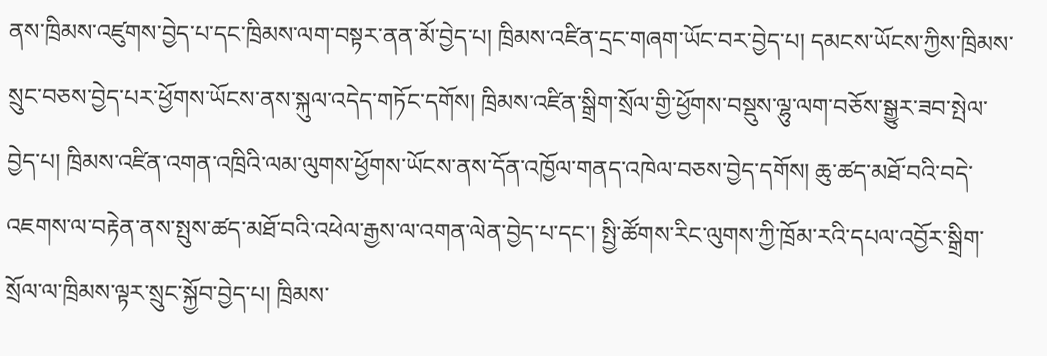ནས་ཁྲིམས་འཛུགས་བྱེད་པ་དང་ཁྲིམས་ལག་བསྟར་ནན་མོ་བྱེད་པ། ཁྲིམས་འཛིན་དྲང་གཞག་ཡོང་བར་བྱེད་པ། དམངས་ཡོངས་ཀྱིས་ཁྲིམས་སྲུང་བཅས་བྱེད་པར་ཕྱོགས་ཡོངས་ནས་སྐུལ་འདེད་གཏོང་དགོས། ཁྲིམས་འཛིན་སྒྲིག་སྲོལ་གྱི་ཕྱོགས་བསྡུས་ལྷུ་ལག་བཅོས་སྒྱུར་ཟབ་སྤེལ་བྱེད་པ། ཁྲིམས་འཛིན་འགན་འཁྲིའི་ལམ་ལུགས་ཕྱོགས་ཡོངས་ནས་དོན་འཁྱོལ་གནད་འཁེལ་བཅས་བྱེད་དགོས། ཆུ་ཚད་མཐོ་བའི་བདེ་འཇགས་ལ་བརྟེན་ནས་སྤུས་ཚད་མཐོ་བའི་འཕེལ་རྒྱས་ལ་འགན་ལེན་བྱེད་པ་དང་། སྤྱི་ཚོགས་རིང་ལུགས་ཀྱི་ཁྲོམ་རའི་དཔལ་འབྱོར་སྒྲིག་སྲོལ་ལ་ཁྲིམས་ལྟར་སྲུང་སྐྱོབ་བྱེད་པ། ཁྲིམས་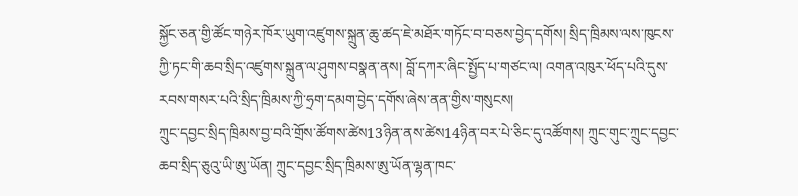སྐྱོང་ཅན་གྱི་ཚོང་གཉེར་ཁོར་ཡུག་འཛུགས་སྐྲུན་ཆུ་ཚད་ཇེ་མཐོར་གཏོང་བ་བཅས་བྱེད་དགོས། སྲིད་ཁྲིམས་ལས་ཁུངས་ཀྱི་ཏང་གི་ཆབ་སྲིད་འཛུགས་སྐྲུན་ལ་ཤུགས་བསྣན་ནས། བློ་དཀར་ཞིང་སྤྱོད་པ་གཙང་ལ། འགན་འཁུར་ཕོད་པའི་དུས་རབས་གསར་པའི་སྲིད་ཁྲིམས་ཀྱི་ཧྲག་དམག་བྱེད་དགོས་ཞེས་ནན་གྱིས་གསུངས།
ཀྲུང་དབྱང་སྲིད་ཁྲིམས་བྱ་བའི་གྲོས་ཚོགས་ཚེས13ཉིན་ནས་ཚེས14ཉིན་བར་པེ་ཅིང་དུ་འཚོགས། ཀྲུང་གུང་ཀྲུང་དབྱང་ཆབ་སྲིད་ཅུའུ་ཡི་ཨུ་ཡོན། ཀྲུང་དབྱང་སྲིད་ཁྲིམས་ཨུ་ཡོན་ལྷན་ཁང་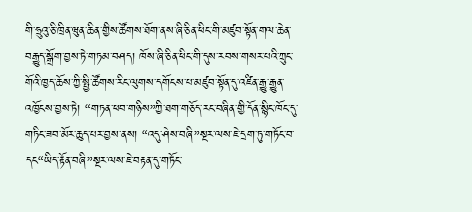གི་ཧྲུའུ་ཅི་ཁྲིན་ཝུན་ཆིན་གྱིས་ཚོགས་ཐོག་ནས་ཞི་ཅིན་ཕིང་གི་མཛུབ་སྟོན་གལ་ཆེན་བརྒྱུད་སྒྲོག་བྱས་ཏེ་གཏམ་བཤད། ཁོས་ཞི་ཅིན་ཕིང་གི་དུས་རབས་གསར་པའི་ཀྲུང་གོའི་ཁྱད་ཆོས་ཀྱི་སྤྱི་ཚོགས་རིང་ལུགས་དགོངས་པ་མཛུབ་སྟོན་དུ་འཛིན་རྒྱུ་རྒྱུན་འཁྱོངས་བྱས་ཏེ། “གཏན་ཕབ་གཉིས”ཀྱི་ཐག་གཅོད་རང་བཞིན་གྱི་དོན་སྙིང་ཁོང་དུ་གཏིང་ཟབ་མོར་ཆུད་པར་བྱས་ནས། “འདུ་ཤེས་བཞི”སྔར་ལས་ཇེ་དྲག་ཏུ་གཏོང་བ་དང“ཡིད་རྟོན་བཞི”སྔར་ལས་ཇེ་བརྟན་དུ་གཏོང་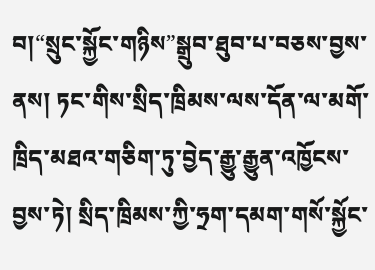བ།“སྲུང་སྐྱོང་གཉིས”སྒྲུབ་ཐུབ་པ་བཅས་བྱས་ནས། ཏང་གིས་སྲིད་ཁྲིམས་ལས་དོན་ལ་མགོ་ཁྲིད་མཐའ་གཅིག་ཏུ་བྱེད་རྒྱུ་རྒྱུན་འཁྱོངས་བྱས་ཏེ། སྲིད་ཁྲིམས་ཀྱི་ཧྲག་དམག་གསོ་སྐྱོང་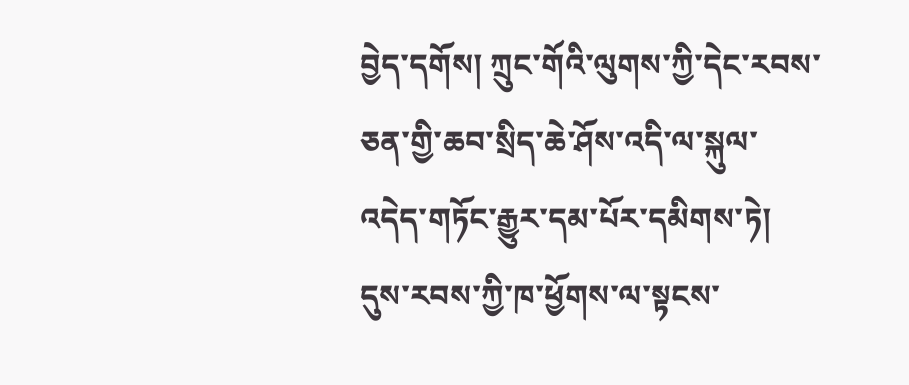བྱེད་དགོས། ཀྲུང་གོའི་ལུགས་ཀྱི་དེང་རབས་ཅན་གྱི་ཆབ་སྲིད་ཆེ་ཤོས་འདི་ལ་སྐུལ་འདེད་གཏོང་རྒྱུར་དམ་པོར་དམིགས་ཏེ། དུས་རབས་ཀྱི་ཁ་ཕྱོགས་ལ་སྟངས་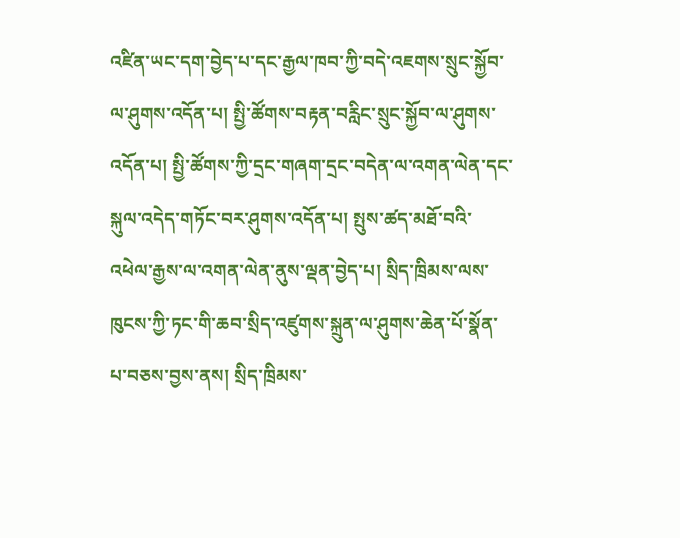འཛིན་ཡང་དག་བྱེད་པ་དང་རྒྱལ་ཁབ་ཀྱི་བདེ་འཇགས་སྲུང་སྐྱོབ་ལ་ཤུགས་འདོན་པ། སྤྱི་ཚོགས་བརྟན་བརླིང་སྲུང་སྐྱོབ་ལ་ཤུགས་འདོན་པ། སྤྱི་ཚོགས་ཀྱི་དྲང་གཞག་དྲང་བདེན་ལ་འགན་ལེན་དང་སྐུལ་འདེད་གཏོང་བར་ཤུགས་འདོན་པ། སྤུས་ཚད་མཐོ་བའི་འཕེལ་རྒྱས་ལ་འགན་ལེན་ནུས་ལྡན་བྱེད་པ། སྲིད་ཁྲིམས་ལས་ཁུངས་ཀྱི་ཏང་གི་ཆབ་སྲིད་འཛུགས་སྐྲུན་ལ་ཤུགས་ཆེན་པོ་སྣོན་པ་བཅས་བྱས་ནས། སྲིད་ཁྲིམས་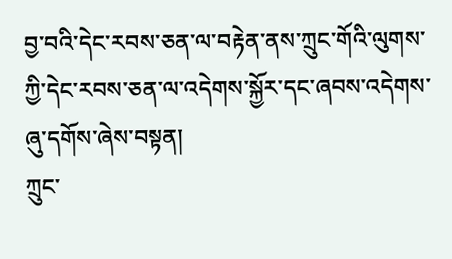བྱ་བའི་དེང་རབས་ཅན་ལ་བརྟེན་ནས་ཀྲུང་གོའི་ལུགས་ཀྱི་དེང་རབས་ཅན་ལ་འདེགས་སྐྱོར་དང་ཞབས་འདེགས་ཞུ་དགོས་ཞེས་བསྟན།
ཀྲུང་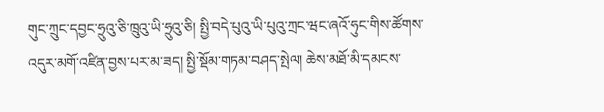གུང་ཀྲུང་དབྱང་ཧྲུའུ་ཅི་ཁྲུའུ་ཡི་ཧྲུའུ་ཅི། སྤྱི་བདེ་པུའུ་ཡི་པུའུ་ཀྲང་ཝང་ཞའོ་ཧུང་གིས་ཚོགས་འདུར་མགོ་འཛིན་བྱས་པར་མ་ཟད། སྤྱི་སྡོམ་གཏམ་བཤད་སྤེལ། ཆེས་མཐོ་མི་དམངས་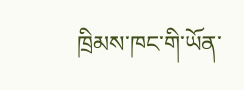ཁྲིམས་ཁང་གི་ཡོན་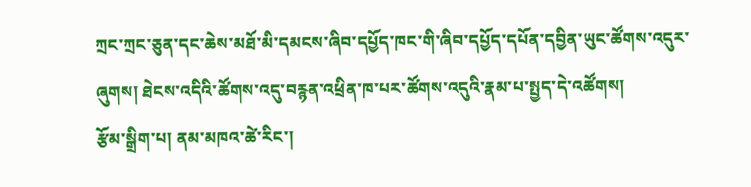ཀྲང་ཀྲང་ཅུན་དང་ཆེས་མཐོ་མི་དམངས་ཞིབ་དཔྱོད་ཁང་གི་ཞིབ་དཔྱོད་དཔོན་དབྱིན་ཡུང་ཚོགས་འདུར་ཞུགས། ཐེངས་འདིའི་ཚོགས་འདུ་བརྙན་འཕྲིན་ཁ་པར་ཚོགས་འདུའི་རྣམ་པ་སྤྱད་དེ་འཚོགས།
རྩོམ་སྒྲིག་པ། ནམ་མཁའ་ཚེ་རིང་།